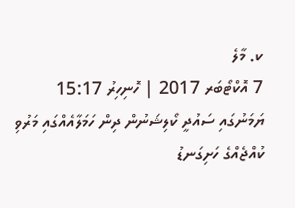ކ. މާލެ
7 އޮކްޓޯބަރ 2017 | ހޮނިހިރު 15:17
ޔަމަނުގައި ސައުދީ ކޯލިޝަނުން ދިން ހަމަލާއެއްގައި މަރުވި ކުއްޖެއްގެ ހަށިގަނޑު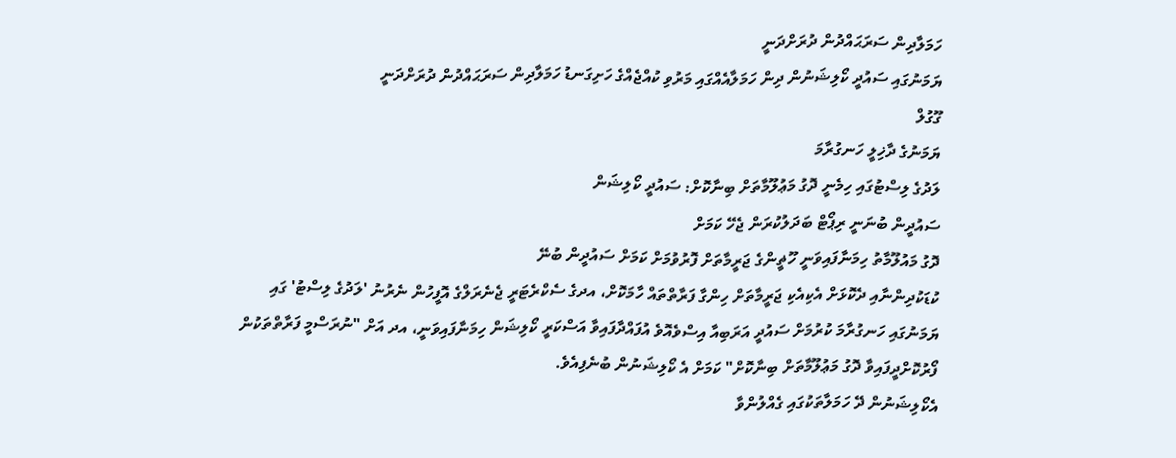ހަމަލާދިން ސަރަޙައްދުން ދުރަށްދަނީ
ޔަމަނުގައި ސައުދީ ކޯލިޝަނުން ދިން ހަމަލާއެއްގައި މަރުވި ކުއްޖެއްގެ ހަށިގަނޑު ހަމަލާދިން ސަރަޙައްދުން ދުރަށްދަނީ
ގޫގުލް
ޔަމަނުގެ ދާޚިލީ ހަނގުރާމަ
ލަދުގެ ލިސްޓުގައި ހިމެނީ ދޮގު މަޢުލޫމާތަށް ބިނާކޮށް: ސައުދީ ކޯލިޝަން
ސައުދީން ބުނަނީ ރިޕޯޓް ބަދަލުކުރަން ޖެހޭ ކަމަށް
ދޮގު މައުލޫމާތު ހިމަނާފައިވަނީ ހޫޡީންގެ ޖަރީމާތަށް ފޮރުވުމަށް ކަމަށް ސައުދީން ބުނޭ
ކުޑަކުދިންނާއި ދެކޮޅަށް އެކިއެކި ޖަރީމާތަށް ހިންގާ ފަރާތްތައް ހާމަކޮށް، އދގެ ސެކްރެޓަރީ ޖެނެރަލްގެ އޮފީހުން ނެރުނު 'ލަދުގެ ލިސްޓު' ގައި ޔަމަނުގައި ހަނގުރާމަ ކުރުމަށް ސައުދީ އަރަބިއާ އިސްވެއޮވެ އުފައްދާފައިވާ އަސްކަރީ ކޯލިޝަން ހިމަނާފައިވަނީ، އދ އަށް "ނުރަސްމީ ފަރާތްތަކުން ފޯރުކޮށްދީފައިވާ ދޮގު މަޢުލޫމާތަށް ބިނާކޮށް" ކަމަށް އެ ކޯލިޝަނުން ބުނެފިއެވެ.
އެކޯލިޝަނުން ދޭ ހަމަލާތަކުގައި ގެއްލުންވާ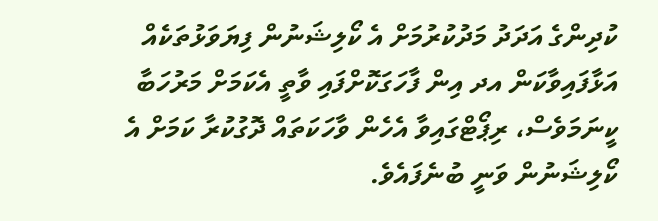ކުދިންގެ އަދަދު މަދުކުރުމަށް އެ ކޯލިޝަނުން ފިޔަވަޅުތަކެއް އަޅާފައިވާކަން އދ އިން ފާހަގަކޮށްފައި ވާތީ އެކަމަށް މަރުހަބާ ކީނަމަވެސް، ރިޕޯޓްގައިވާ އެހެން ވާހަކަތައް ދޮގުކުރާ ކަމަށް އެ ކޯލިޝަނުން ވަނީ ބުނެފައެވެ.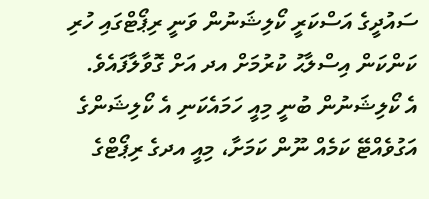ސައުދީގެ އަސްކަރީ ކޯލިޝަނުން ވަނީ ރިޕޯޓްގައި ހުރި ކަންކަން އިސްލާޙު ކުރުމަށް އދ އަށް ގޮވާލާފައެވެ.
އެ ކޯލިޝަނުން ބުނީ މިއީ ހަމައެކަނި އެ ކޯލިޝަންގެ އަގުވެއްޓޭ ކަމެއް ނޫން ކަމަށާ، މިއީ އދގެ ރިޕޯޓްގެ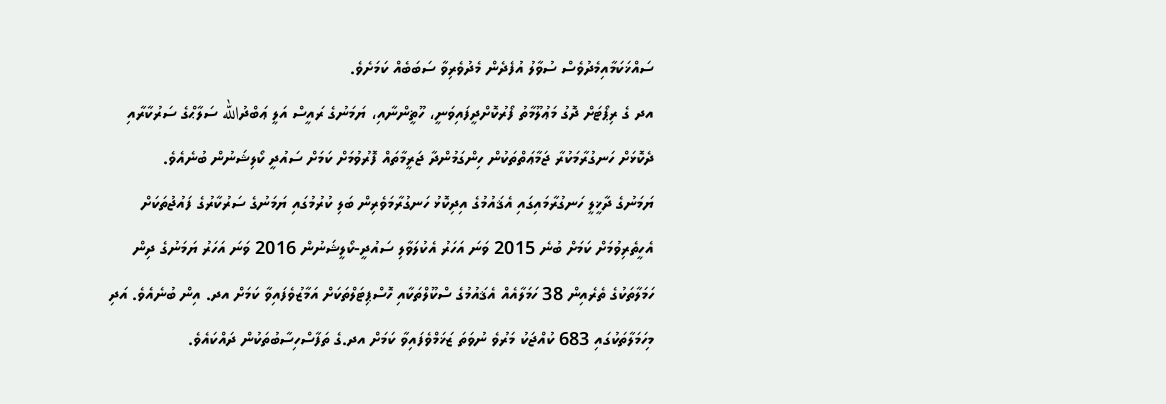ސައްޚަކަމާއިމެދުވެސް ސުވާލު އުފެދެން މެދުވެރިވާ ސަބަބެއް ކަމަށެވެ.
އދ ގެ ރިޕޯޓަށް ދޮގު މަޢުލޫމާތު ފޯރުކޮށްދީފައިވަނީ، ހޫޡީންނާއި، ޔަމަނުގެ ރައީސް އަލީ ޢަބްދުالله ސަލާޙްގެ ސަރުކާރާއި ދެކޮޅަށް ހަނގުރާމަކުރާ ޖަމާޢަތްތަކުން ހިންގަމުންދާ ޖަރީމާތައް ފޮރުވުމަށް ކަމަށް ސައުދީ ކޯލިޝަނުން ބުނެއެވެ.
ޔަމަނުގެ ދާޚީލީ ހަނގުރާމައިގައި އެޤައުމުގެ އިދިކޮޅު ހަނގުރާމަވެރިން ބަލި ކުރުމުގައި ޔަމަނުގެ ސަރުކާރުގެ ފައުޖުތަކަށް އެހީތެރިވުމަށް ކަމަށް ބުނެ 2015 ވަނަ އަހަރު އެކުލަވާލި ސައުދީ-ކޯލީޝަނުން 2016 ވަނަ އަހަރު ޔަމަނުގެ ދިން ހަމަލާތަކުގެ ތެރެއިން 38 ހަމަލާއެއް އެޤައުމުގެ ސްކޫލްތަކާއި ހޮސްޕިޓަލްތަކަށް އަމާޒުވެފައިވާ ކަމަށް އދ. އިން ބުނެއެވެ. އަދި މިހަމަލާތަކުގައި 683 ކުއްޖަކު މަރުވެ ނުވަތަ ޒަޚަމްވެފައިވާ ކަމަށް އދ.ގެ ތަފާސްހިސާބުތަކުން ދައްކައެވެ.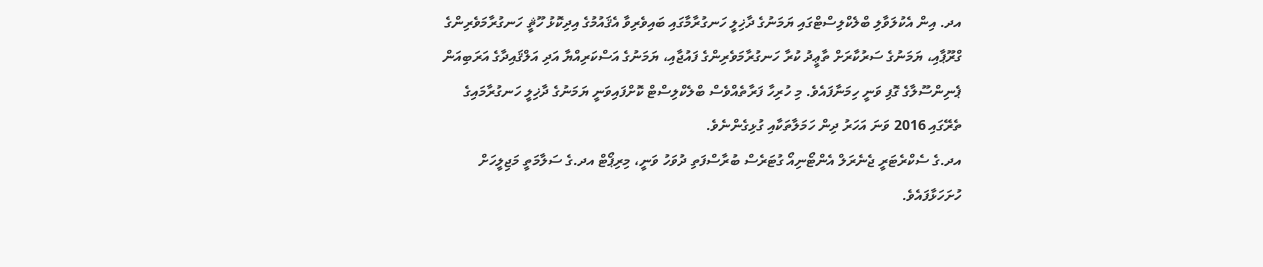އދ. އިން އެކުލަވާލި ބްލެކްލިސްޓްގައި ޔަމަނުގެ ދާޚިލީ ހަނގުރާމާގައި ބައިވެރިވާ އެޤައުމުގެ އިދިކޮޅު ހޫޘީ ހަނގުރާމަވެރިންގެ ގްރޫޕާއި، ޔަމަނުގެ ސަރުކާރަށް ތާޢީދު ކުރާ ހަނގުރާމަވެރިންގެ ފައުޖާއި، ޔަމަނުގެ އަސްކަރިއްޔާ އަދި އަލްޤައިދާގެ އަރަބިއަން ޕެނިންސޫލާގެ ގޮފި ވަނީ ހިމަނާފައެވެ. މި ހުރިހާ ފަރާތެއްވެސް ބްލެކްލިސްޓް ކޮށްފައިވަނީ ޔަމަނުގެ ދާޚިލީ ހަނގުރާމައިގެ ތެރޭގައި 2016 ވަނަ އަހަރު ދިން ހަމަލާތަކާއި ގުޅިގެންނެވެ.
އދ.ގެ ސެކްރެޓަރީ ޖެނެރަލް އެންޓޯނިއޯ ގުޓަރެސް ބުރާސްފަތި ދުވަހު ވަނީ، މިރިޕޯޓް އދ.ގެ ސަލާމަތީ މަޖިލީހަށް ހުށަހަޅާފައެވެ.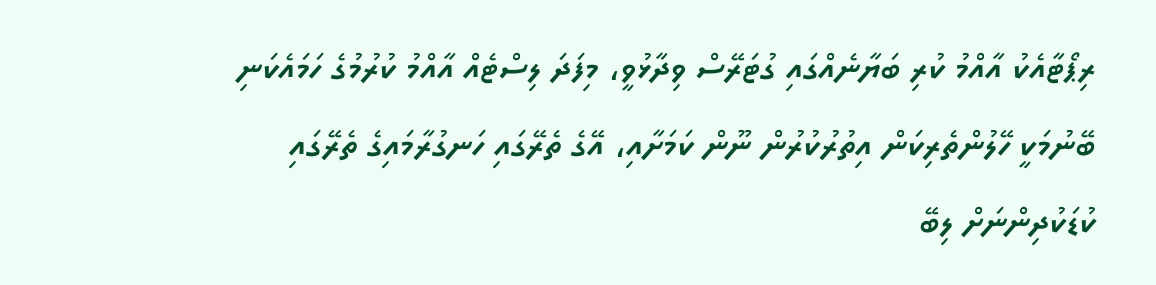ރިޕޯޓާއެކު އާއްމު ކުރި ބަޔާނެއްގައި ގުޓަރޭސް ވިދާޅުވީ، މިފަދަ ލިސްޓެއް އާއްމު ކުރުމުގެ ހަމައެކަނި ބޭނުމަކީ ހޭލުންތެރިކަން އިތުރުކުރުން ނޫން ކަމަށާއި، އޭގެ ތެރޭގައި ހަނގުރާމައިގެ ތެރޭގައި ކުޑަކުދިންނަށް ލިބޭ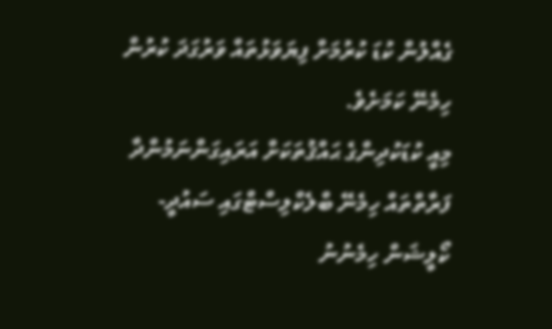ގެއްލުން ކުޑަ ކުރުމަށް ފިޔަވަޅުތައް ވަރުގަދަ ކުރުން ހިމެނޭ ކަމަށެވެ.
މިއީ ކުޑަކުދިންގެ ޙައްޤުތަކަށް އަރައިގަންނަމުންދާ ފަރާތްތައް ހިމެނޭ ބްލެކްލިސްޓްގައި ސައުދީ-ކޯލީޝަން ހިމެނުނު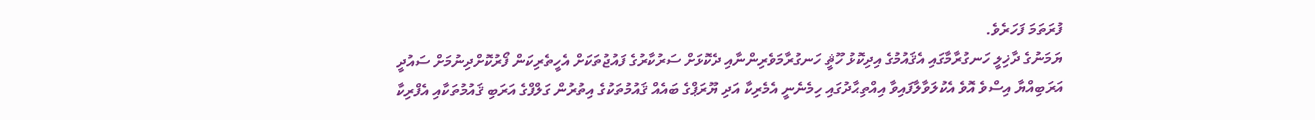ފުރަތަމަ ފަހަރެވެ.
ޔަމަނުގެ ދާޚިލީ ހަނގުރާމާގައި އެޤައުމުގެ އިދިކޮޅު ހޫޘީ ހަނގުރާމަވެރިންނާއި ދެކޮޅަށް ސަރުކާރުގެ ފައުޖުތަކަށް އެހީތެރިކަން ފޯރުކޮށްދިނުމަށް ސައުދީ އަރަބިއްޔާ އިސްވެ އޮވެ އެކުލަވާލާފައިވާ އިއްތިޙާދުގައި ހިމެނެނީ އެމެރިކާ އަދި ޔޫރަޕްގެ ބައެއް ޤައުމުތަކުގެ އިތުރުން ގަލްފްގެ އަރަބި ޤައުމުތަކާއި އެފްރިކާ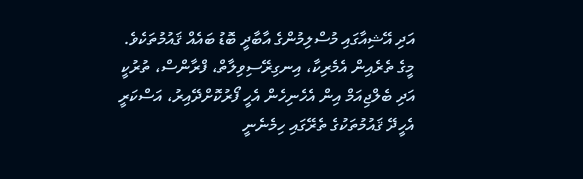އަދި އޭޝިއާގައި މުސްލިމުންގެ އާބާދީ ބޮޑު ބައެއް ޤައުމުތަކެވެ. މީގެ ތެރެއިން އެމެރިކާ، އިނގިރޭސިވިލާތް، ފްރާންސް، ތުރުކީ އަދި ބެލްޖިއަމް އިން އެހެނިހެން އެހީ ފޯރުކޮށްދޭއިރު، އަސްކަރީ އެހީދޭ ޤައުމުތަކުގެ ތެރޭގައި ހިމެނެނީ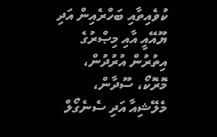ކުވެއިތާއި ބަހްރެއިން އަދި ޔޫއޭއީ އާއި މިޞްރުގެ އިތުރުން އުރުދުން، މޮރޮކޯ، ސޫދާން، މެލޭޝިއާ އަދި ސެނެގޯލް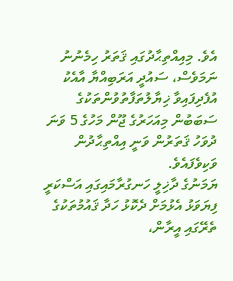އެވެ. މިއިއްތިޙާދުގައި ޤަތަރު ހިމެނުނު ނަމަވެސް، ސައުދީ އަރަބިއްޔާ އާއެކު އުފެދިފައިވާ ޚިޔާލުތަފާތުވުންތަކުގެ ސަބަބުން މިއަހަރުގެ ޖޫން މަހުގެ 5 ވަނަ ދުވަހު ޤަތަރުން ވަނީ އިއްތިޙާދުން ވަކިވެފައެވެ.
ޔަމަނުގެ ދާޚިލީ ހަނގުރާމައިގައި އަސްކަރީ ފިޔަވަޅު އެޅުމަށް ދެކޮޅު ހަދާ ޤައުމުތަކުގެ ތެރޭގައި އީރާން،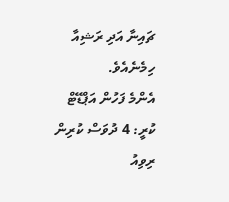ޗައިނާ އަދި ރަޝިއާ ހިމެނެއެވެ.
އެންމެ ފަހުން އަޕްޑޭޓް ކުރީ: 4 ދުވަސް ކުރިން
ރިވިއު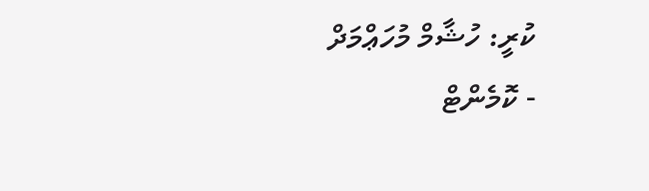ކުރީ: ހުޝާމް މުހަޢްމަދް
- ކޮމެންޓް